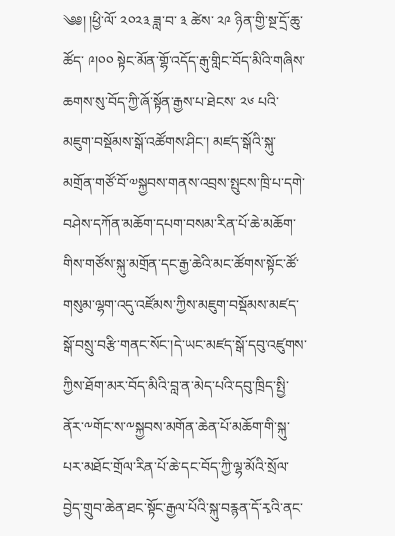༄༅། །ཕྱི་ལོ་ ༢༠༢༣ ཟླ་བ་ ༣ ཚེས་ ༢༩ ཉིན་གྱི་སྔ་དྲོ་ཆུ་ཚོད་ ༩།༠༠ སྟེང་མོན་གྷོ་འདོད་རྒུ་གླིང་བོད་མིའི་གཞིས་ཆགས་སུ་བོད་ཀྱི་ཞོ་སྟོན་རྒྱས་པ་ཐེངས་ ༢༦ པའི་མཇུག་བསྡོམས་སྒོ་འཚོགས་ཤིང་། མཛད་སྒོའི་སྐུ་མགྲོན་གཙོ་བོ་༧སྐྱབས་གནས་འབྲས་སྤུངས་ཁྲི་པ་དགེ་བཤེས་དཀོན་མཆོག་དཔག་བསམ་རིན་པོ་ཆེ་མཆོག་གིས་གཙོས་སྐུ་མགྲོན་དང་རྒྱ་ཆེའི་མང་ཚོགས་སྟོང་ཚོ་གསུམ་ལྷག་འདུ་འཛོམས་ཀྱིས་མཇུག་བསྡོམས་མཛད་སྒོ་བསྲུ་བརྩི་གནང་སོང་།དེ་ཡང་མཛད་སྒོ་དབུ་འཛུགས་ཀྱིས་ཐོག་མར་བོད་མིའི་བླ་ན་མེད་པའི་དབུ་ཁྲིད་སྤྱི་ནོར་༸གོང་ས་༸སྐྱབས་མགོན་ཆེན་པོ་མཆོག་གི་སྐུ་པར་མཐོང་གྲོལ་རིན་པོ་ཆེ་དང་བོད་ཀྱི་ལྷ་མོའི་སྲོལ་བྱེད་གྲུབ་ཆེན་ཐང་སྟོང་རྒྱལ་པོའི་སྐུ་བརྙན་དོ་རྭའི་ནང་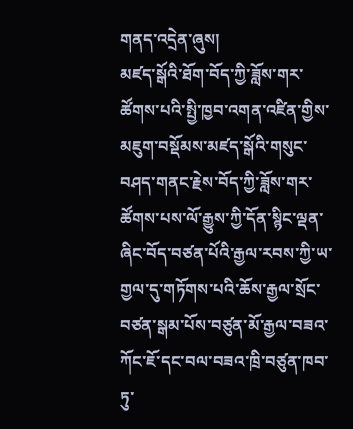གནད་འདྲེན་ཞུས།
མཛད་སྒོའི་ཐོག་བོད་ཀྱི་ཟློས་གར་ཚོགས་པའི་སྤྱི་ཁྱབ་འགན་འཛིན་གྱིས་མཇུག་བསྡོམས་མཛད་སྒོའི་གསུང་བཤད་གནང་རྗེས་བོད་ཀྱི་ཟློས་གར་ཚོགས་པས་ལོ་རྒྱུས་ཀྱི་དོན་སྙིང་ལྡན་ཞིང་བོད་བཙན་པོའི་རྒྱལ་རབས་ཀྱི་ཡ་གྱལ་དུ་གཏོགས་པའི་ཆོས་རྒྱལ་སྲོང་བཙན་སྒམ་པོས་བཙུན་མོ་རྒྱལ་བཟའ་ཀོང་ཇོ་དང་བལ་བཟའ་ཁྲི་བཙུན་ཁབ་ཏུ་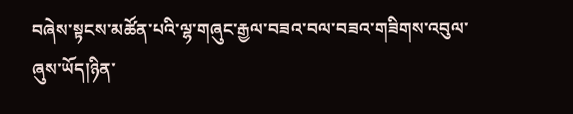བཞེས་སྟངས་མཚོན་པའི་ལྷ་གཞུང་རྒྱལ་བཟའ་བལ་བཟའ་གཟིགས་འབུལ་ཞུས་ཡོད།ཉིན་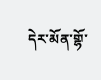དེར་མོན་གྷོ་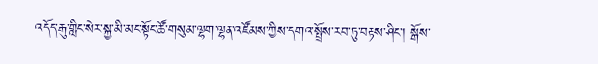འདོད་རྒུ་གླིང་སེར་སྐྱ་མི་མང་སྟོང་ཚོ་གསུམ་ལྷག་ལྷན་འཛོམས་ཀྱིས་དགའ་སྤྲོས་རབ་ཏུ་བརྟས་ཤིང་། སྒོས་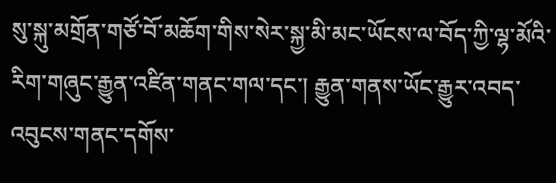སུ་སྐུ་མགྲོན་གཙོ་བོ་མཆོག་གིས་སེར་སྐྱ་མི་མང་ཡོངས་ལ་བོད་ཀྱི་ལྷ་མོའི་རིག་གཞུང་རྒྱུན་འཛིན་གནང་གལ་དང་། རྒྱུན་གནས་ཡོང་རྒྱུར་འབད་འབུངས་གནང་དགོས་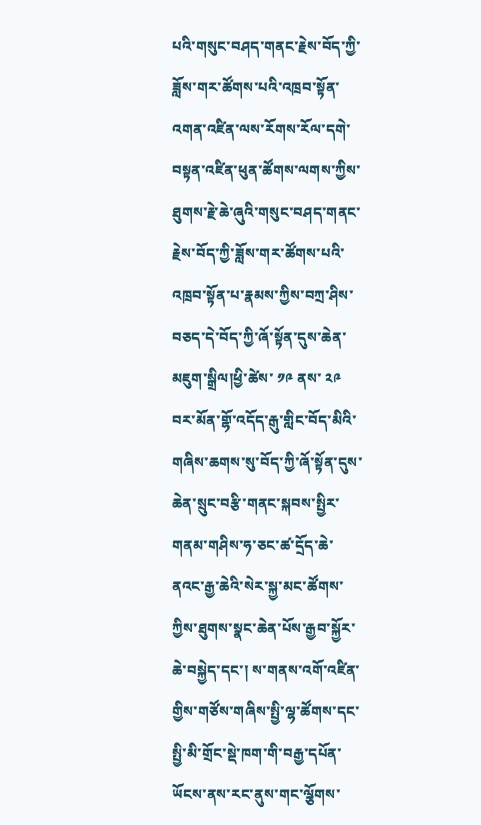པའི་གསུང་བཤད་གནང་རྗེས་བོད་ཀྱི་ཟློས་གར་ཚོགས་པའི་འཁྲབ་སྟོན་འགན་འཛིན་ལས་རོགས་རོལ་དགེ་བསྟན་འཛིན་ཕུན་ཚོགས་ལགས་ཀྱིས་ཐུགས་རྗེ་ཆེ་ཞུའི་གསུང་བཤད་གནང་རྗེས་བོད་ཀྱི་ཟློས་གར་ཚོགས་པའི་འཁྲབ་སྟོན་པ་རྣམས་ཀྱིས་བཀྲ་ཤིས་བཅད་དེ་བོད་ཀྱི་ཞོ་སྟོན་དུས་ཆེན་མཇུག་སྒྲིལ།ཕྱི་ཚེས་ ༡༩ ནས་ ༢༩ བར་མོན་གྷོ་འདོད་རྒུ་གླིང་བོད་མིའི་གཞིས་ཆགས་སུ་བོད་ཀྱི་ཞོ་སྟོན་དུས་ཆེན་སྲུང་བརྩི་གནང་སྐབས་སྤྱིར་གནམ་གཤིས་ཧ་ཅང་ཚ་དྲོད་ཆེ་ནའང་རྒྱ་ཆེའི་སེར་སྐྱ་མང་ཚོགས་ཀྱིས་ཐུགས་སྣང་ཆེན་པོས་རྒྱབ་སྐྱོར་ཆེ་བསྐྱེད་དང་། ས་གནས་འགོ་འཛིན་གྱིས་གཙོས་གཞིས་སྤྱི་ལྷ་ཚོགས་དང་སྤྱི་མི་གྲོང་སྡེ་ཁག་གི་བརྒྱ་དཔོན་ཡོངས་ནས་རང་ནུས་གང་ལྕོགས་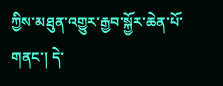ཀྱིས་མཐུན་འགྱུར་རྒྱབ་སྐྱོར་ཆེན་པོ་གནང་། དེ་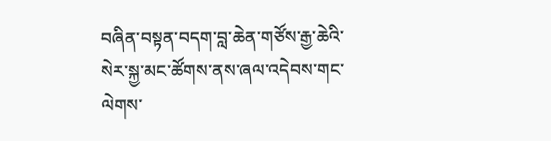བཞིན་བསྟན་བདག་བླ་ཆེན་གཙོས་རྒྱ་ཆེའི་སེར་སྐྱ་མང་ཚོགས་ནས་ཞལ་འདེབས་གང་ལེགས་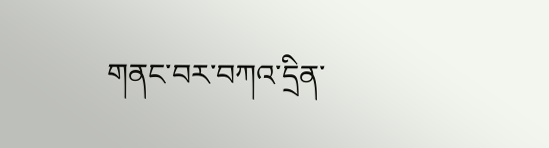གནང་བར་བཀའ་དྲིན་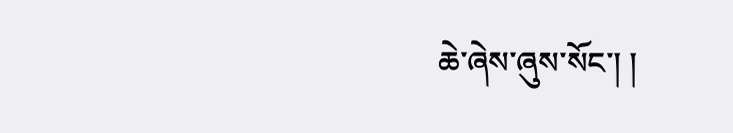ཆེ་ཞེས་ཞུས་སོང་། །